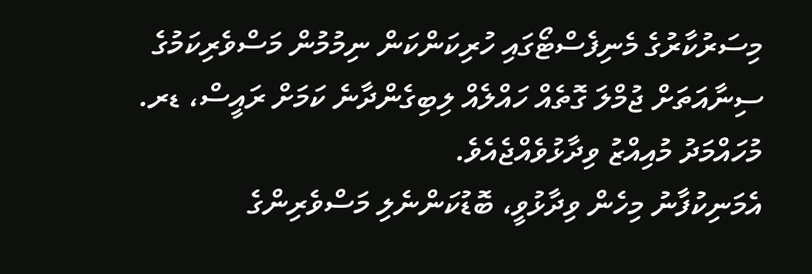މިސަރުކާރުގެ މެނިފެސްޓޯގައި ހުރިކަންކަން ނިމުމުން މަސްވެރިކަމުގެ ސިނާއަތަށް ޖުމްލަ ގޮތެއް ހައްލެއް ލިބިގެންދާނެ ކަމަށް ރައީސް، ޑރ. މުހައްމަދު މުއިއްޒު ވިދާޅުވެއްޖެއެވެ.
އެމަނިކުފާނު މިހެން ވިދާޅުވީ، ބޮޑުކަންނެލި މަސްވެރިންގެ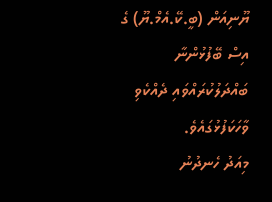ޔޫނިއަން (ބީ.ކޭ.އެމް.ޔޫ) ގެ އިސް ބޭފުޅުންނާ ބައްދަލުކުރައްވައި ދެއްކެވި ވާހަކަފުޅުގައެވެ.
މިއަދު ހެނދުނު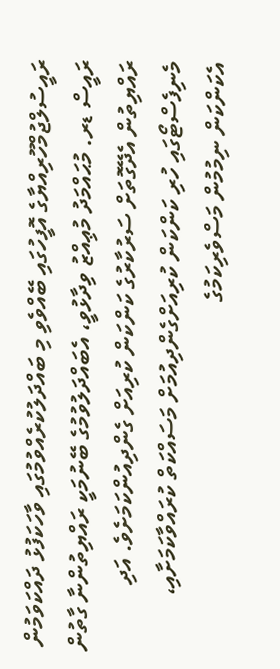ރައީސުލްޖުމްހޫރިއްޔާގެ އޮފީހުގައި ބޭއްވެވި މި ބައްދަލުކުރެއްވުމުގައި ވާހަކަފުޅު ދައްކަވަމުން ރައީސް ޑރ. މުޙައްމަދު މުޢިއްޒު ވިދާޅުވީ، އެބައްދަލުވުމުގެ ބޭނުމަކީ ރައްޔިތުންނާ ގާތުން ރައްޔިތުން އެދޭގޮތަށް ސަރުކާރުގެ ކަންކަން ކުރިއަށް ގެންދިއުންކަމަށެވެ. އަދި މެނިފެސްޓޯގައި ހުރި ކަންކަން ކުރިއަށްގެންދިއުމަށް މަސައްކަތް ކުރައްވާކަމަށާއި، އެކަންކަން ނިމުމުން މަސްވެރިކަމުގެ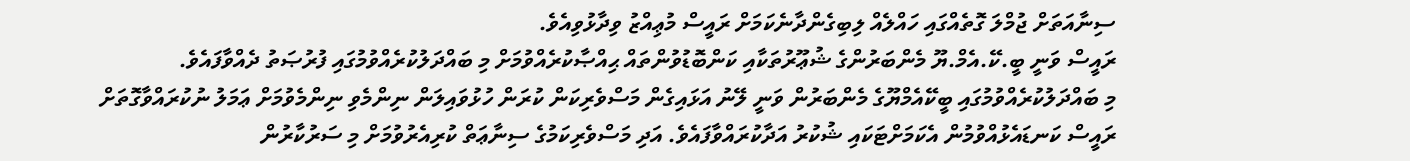ސިނާއަތަށް ޖުމްލަ ގޮތެއްގައި ހައްލެއް ލިބިގެންދާނެކަމަށް ރައީސް މުޢިއްޒު ވިދާޅުވިއެވެ.
ރައީސް ވަނީ ބީ.ކޭ.އެމް.ޔޫ މެންބަރުންގެ ޝުޢޫރުތަކާއި ކަންބޮޑުވުންތައް ޙިއްޞާކުރެއްވުމަށް މި ބައްދަލުކުރެއްވުމުގައި ފުރުޞަތު ދެއްވާފައެވެ.
މި ބައްދަލުކުރެއްވުމުގައި ބީކޭއެމްޔޫގެ މެންބަރުން ވަނީ ލޭނު އަޅައިގެން މަސްވެރިކަން ކުރަން ހުޅުވައިލަން ނިންމެވި ނިންމެވުމަށް ޢަމަލު ނުކުރައްވާގޮތަށް ރައީސް ކަނޑައެޅުއްވުމުން އެކަމަށްޓަކައި ޝުކުރު އަދާކުރައްވާފައެވެ. އަދި މަސްވެރިކަމުގެ ސިނާޢަތް ކުރިއެރުވުމަށް މި ސަރުކާރުން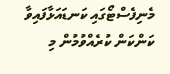މެނިފެސްޓޯގައި ކަނޑައަޅާފައިވާ ކަންކަން ކުރެއްވުމުން މި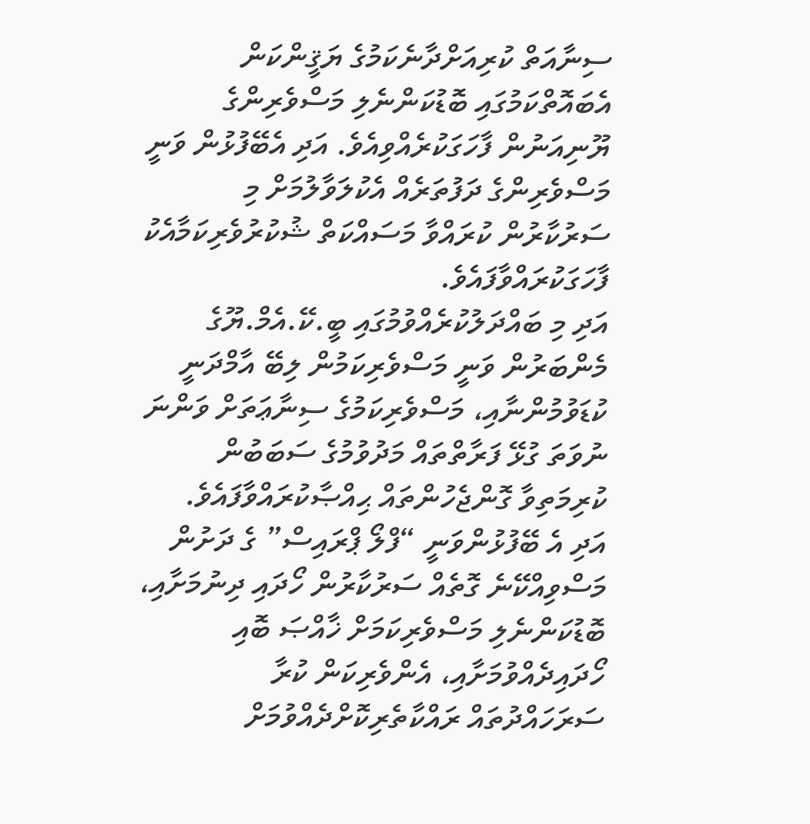ސިނާއަތް ކުރިއަށްދާނެކަމުގެ ޔަޤީންކަން އެބައޮތްކަމުގައި ބޮޑުކަންނެލި މަސްވެރިންގެ ޔޫނިއަނުން ފާހަގަކުރެއްވިއެވެ. އަދި އެބޭފުޅުން ވަނީ މަސްވެރިންގެ ދަފުތަރެއް އެކުލަވާލުމަށް މި ސަރުކާރުން ކުރައްވާ މަސައްކަތް ޝުކުރުވެރިކަމާއެކު ފާހަގަކުރައްވާފައެވެ.
އަދި މި ބައްދަލުކުރެއްވުމުގައި ބީ.ކޭ.އެމް.ޔޫގެ މެންބަރުން ވަނީ މަސްވެރިކަމުން ލިބޭ އާމްދަނީ ކުޑަވުމުންނާއި، މަސްވެރިކަމުގެ ސިނާޢަތަށް ވަންނަ ނުވަތަ ގުޅޭ ފަރާތްތައް މަދުވުމުގެ ސަބަބުން ކުރިމަތިވާ ގޮންޖެހުންތައް ޙިއްޞާކުރައްވާފައެވެ.
އަދި އެ ބޭފުޅުންވަނީ “ފްލޯ ޕްރައިސް” ގެ ދަށުން މަސްވިއްކޭނެ ގޮތެއް ސަރުކާރުން ހޯދައި ދިނުމަށާއި، ބޮޑުކަންނެލި މަސްވެރިކަމަށް ޚާއްޞަ ބޮއި ހޯދައިދެއްވުމަށާއި، އެންވެރިކަން ކުރާ ސަރަހައްދުތައް ރައްކާތެރިކޮށްދެއްވުމަށް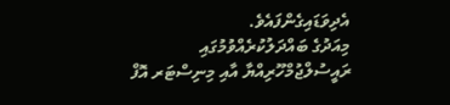އެދިވަޑައިގެންފައެވެ.
މިއަދުގެ ބައްދަލުކުރެއްވުމުގައި ރައީސުލްޖުމްހޫރިއްޔާ އާއި މިނިސްޓަރ އޮފް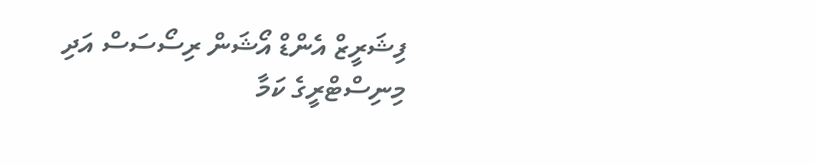ފިޝަރީޒް އެންޑް އޯޝަން ރިސޯސަސް އަދި މިނިސްޓްރީގެ ކަމާ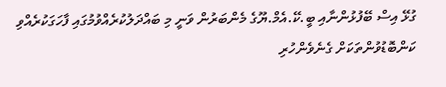ގުޅޭ އިސް ބޭފުޅުންނާއި ބީ.ކޭ.އެމް.ޔޫގެ މެންބަރުން ވަނީ މި ބައްދަލުކުރެއްވުމުގައި ފާހަގަކުރެއްވި ކަންބޮޑުވުންތަކަށް ގެނެވެންހުރި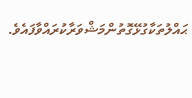ޙައްލުތަކާގުޅޭގޮތުންމަޝްވަރާކުރައްވާފައެވެ.